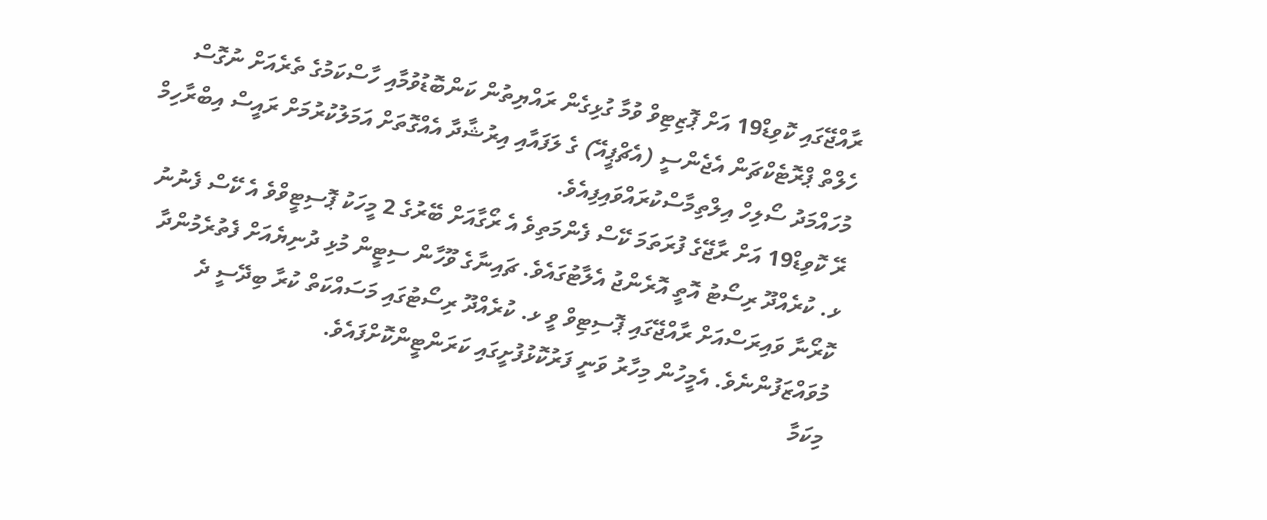ރާއްޖޭގައި ކޮވިޑް19 އަށް ޕޮޒިޓިވް ވުމާ ގުޅިގެން ރައްޔިތުން ކަންބޮޑުވުމާއި ހާސްކަމުގެ ތެރެއަށް ނުގޮސް ހެލްތް ޕްރޮޓެކްޗަން އެޖެންސީ (އެޗްޕީއޭ) ގެ ލަފައާއި އިރުޝާދާ އެއްގޮތަށް އަމަލުކުރުމަށް ރައީސް އިބްރާހިމް މުހައްމަދު ސޯލިހް އިލްތިމާސްކުރައްވައިފިއެވެ.
ރޭ ކޮވިޑް19 އަށް ރާޖޭގެ ފުރަތަމަ ކޭސް ފެންމަތިވެ އެ ރޯގާއަށް ބޭރުގެ 2 މީހަކު ޕޮސިޓީވްވެ އެ ކޭސް ފެނުނު ޅ. ކުރެއްދޫ ރިސޯޓު އޮތީ އޮރެންޖު އެލާޓުގައެވެ. ޗައިނާގެ ވޫހާން ސިޓީން މުޅި ދުނިޔެއަށް ފެތުރެމުންދާ ކޮރޯނާ ވައިރަސްއަށް ރާއްޖޭގައި ޕޮސިޓިވް ވީ ޅ. ކުރެއްދޫ ރިސޯޓުގައި މަސައްކަތް ކުރާ ބިދޭސީ ދެ މުވައްޒަފުންނެވެ. އެމީހުން މިހާރު ވަނީ ފަރުކޮޅުފުށީގައި ކަރަންޓީންކޮށްފައެވެ.
މިކަމާ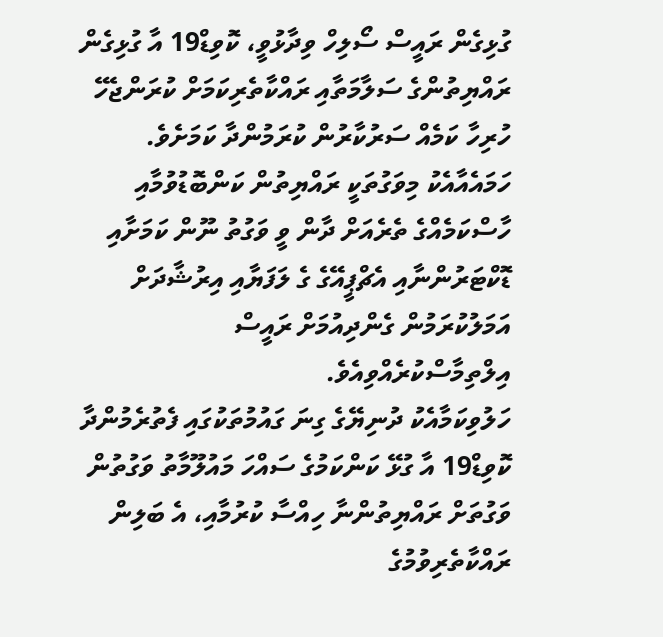ގުޅިގެން ރައީސް ސޯލިހް ވިދާޅުވީ، ކޮވިޑް19 އާ ގުޅިގެން ރައްޔިތުންގެ ސަލާމަތާއި ރައްކާތެރިކަމަށް ކުރަންޖެހޭ ހުރިހާ ކަމެއް ސަރުކާރުން ކުރަމުންދާ ކަމަށެވެ.
ހަމައެއާއެކު މިވަގުތަކީ ރައްޔިތުން ކަންބޮޑުވުމާއި ހާސްކަމެއްގެ ތެރެއަށް ދާން ވީ ވަގުތު ނޫން ކަމަށާއި ޑޮކްޓަރުންނާއި އެޗްޕީއޭގެ ގެ ލަފަޔާއި އިރުޝާދަށް އަމަލުކުރަމުން ގެންދިއުމަށް ރައީސް އިލްތިމާސްކުރެއްވިއެވެ.
ހަލުވިކަމާއެކު ދުނިޔޭގެ ގިނަ ގައުމުތަކުގައި ފެތުރެމުންދާ ކޮވިޑް19 އާ ގުޅޭ ކަންކަމުގެ ސައްހަ މައުލޫމާތު ވަގުތުން ވަގުތަށް ރައްޔިތުންނާ ހިއްސާ ކުރުމާއި، އެ ބަލިން ރައްކާތެރިވުމުގެ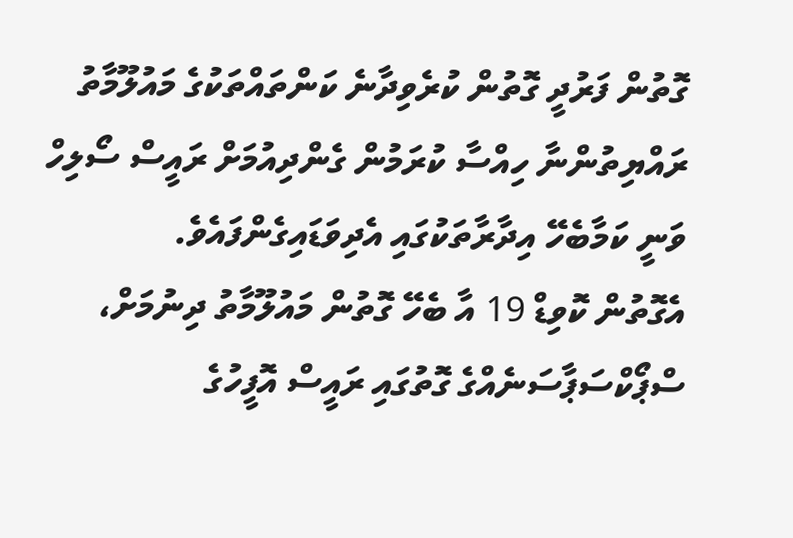ގޮތުން ފަރުދީ ގޮތުން ކުރެވިދާނެ ކަންތައްތަކުގެ މައުލޫމާތު ރައްޔިތުންނާ ހިއްސާ ކުރަމުން ގެންދިއުމަށް ރައީސް ސޯލިހް ވަނީ ކަމާބެހޭ އިދާރާތަކުގައި އެދިވަޑައިގެންފައެވެ.
އެގޮތުން ކޮވިޑް 19 އާ ބެހޭ ގޮތުން މައުލޫމާތު ދިނުމަށް، ސްޕޯކްސަޕާސަނެއްގެ ގޮތުގައި ރައީސް އޮފީހުގެ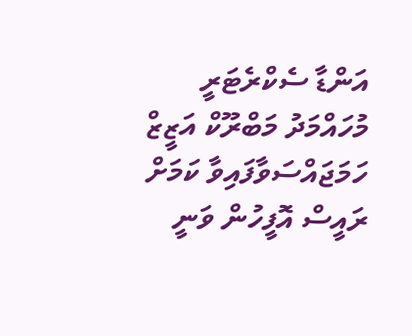އަންޑާ ސެކްރެޓަރީ މުހައްމަދު މަބްރޫކް އަޒީޒް ހަމަޖައްސަވާފައިވާ ކަމަށް ރައީސް އޮފީހުން ވަނީ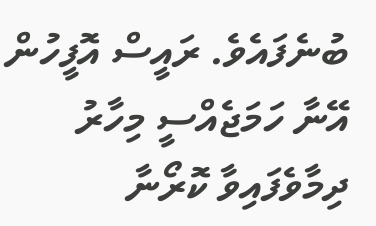ބުނެފައެވެ. ރައީސް އޮފީހުން އޭނާ ހަމަޖެއްސީ މިހާރު ދިމާވެފައިވާ ކޮރޯނާ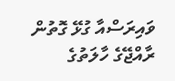ވައިރަސްއާ ގުޅޭ ގޮތުން ރާއްޖޭގެ ހާލަތުގެ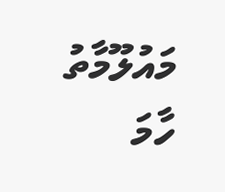މައުލޫމާތު ހާމަ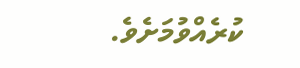ކުރެއްވުމަށެވެ.